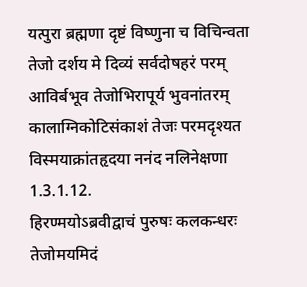यत्पुरा ब्रह्मणा दृष्टं विष्णुना च विचिन्वता
तेजो दर्शय मे दिव्यं सर्वदोषहरं परम्
आविर्बभूव तेजोभिरापूर्य भुवनांतरम्
कालाग्निकोटिसंकाशं तेजः परमदृश्यत
विस्मयाक्रांतहृदया ननंद नलिनेक्षणा 1.3.1.12.
हिरण्मयोऽब्रवीद्वाचं पुरुषः कलकन्धरः
तेजोमयमिदं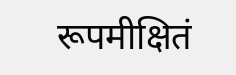रूपमीक्षितं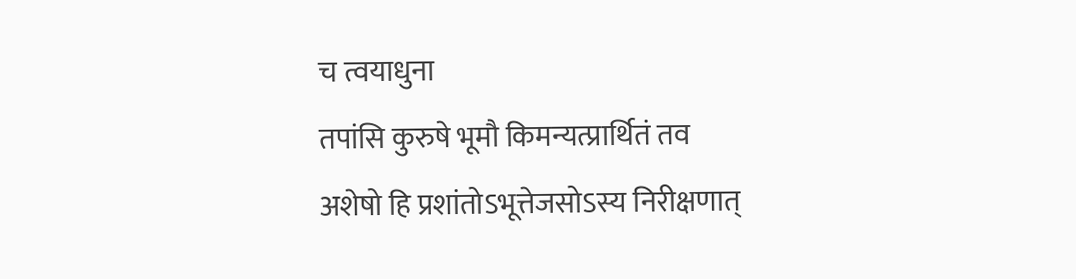च त्वयाधुना
तपांसि कुरुषे भूमौ किमन्यत्प्रार्थितं तव
अशेषो हि प्रशांतोऽभूत्तेजसोऽस्य निरीक्षणात्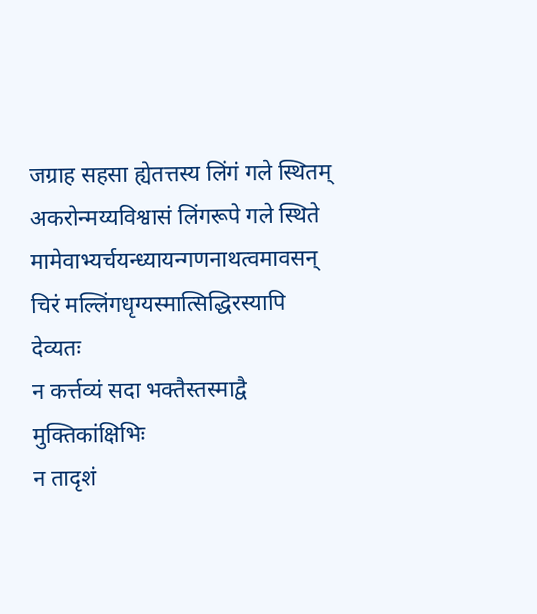जग्राह सहसा ह्येतत्तस्य लिंगं गले स्थितम्
अकरोन्मय्यविश्वासं लिंगरूपे गले स्थिते
मामेवाभ्यर्चयन्ध्यायन्गणनाथत्वमावसन्
चिरं मल्लिंगधृग्यस्मात्सिद्धिरस्यापि देव्यतः
न कर्त्तव्यं सदा भक्तैस्तस्माद्वै मुक्तिकांक्षिभिः
न तादृशं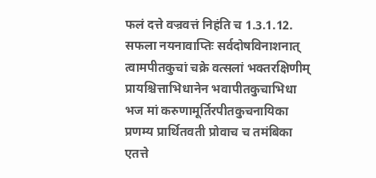फलं दत्ते वज्रवत्तं निहंति च 1.3.1.12.
सफला नयनावाप्तिः सर्वदोषविनाशनात्
त्वामपीतकुचां चक्रे वत्सलां भक्तरक्षिणीम्
प्रायश्चित्ताभिधानेन भवापीतकुचाभिधा
भज मां करुणामूर्तिरपीतकुचनायिका
प्रणम्य प्रार्थितवती प्रोवाच च तमंबिका
एतत्ते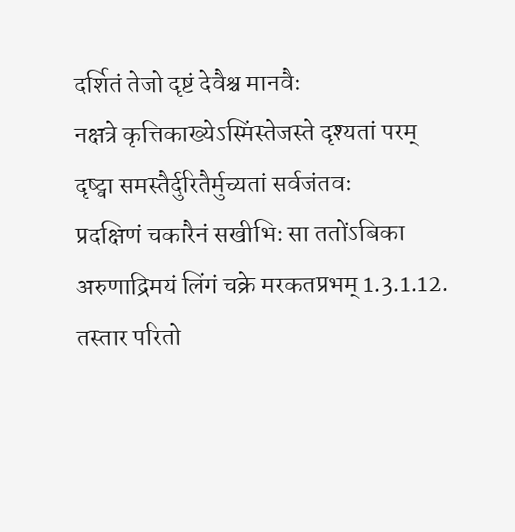दर्शितं तेजो दृष्टं देवैश्च मानवैः
नक्षत्रे कृत्तिकाख्येऽस्मिंस्तेजस्ते दृश्यतां परम्
दृष्ट्वा समस्तैर्दुरितैर्मुच्यतां सर्वजंतवः
प्रदक्षिणं चकारैनं सखीभिः सा ततोंऽबिका
अरुणाद्रिमयं लिंगं चक्रे मरकतप्रभम् 1.3.1.12.
तस्तार परितो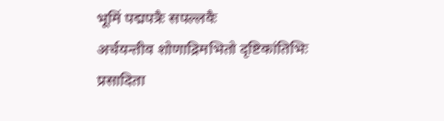भूमिं पद्मपत्रैः सपल्लवैः
अर्चयन्तीव शोणाद्रिमभितो दृष्टिकांतिभिः
प्रसादिता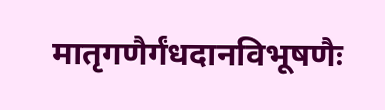मातृगणैर्गंधदानविभूषणैः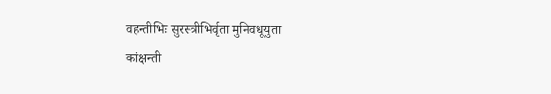वहन्तीभिः सुरस्त्रीभिर्वृता मुनिवधूयुता
कांक्षन्ती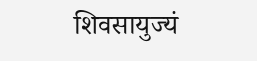शिवसायुज्यं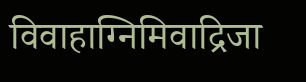विवाहाग्निमिवाद्रिजा